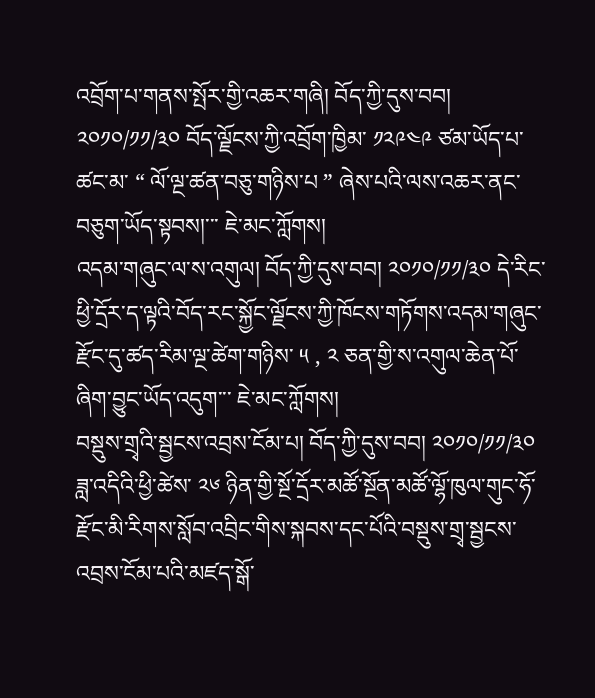འབྲོག་པ་གནས་སྤོར་གྱི་འཆར་གཞི། བོད་ཀྱི་དུས་བབ། ༢༠༡༠/༡༡/༣༠ བོད་ལྗོངས་ཀྱི་འབྲོག་ཁྱིམ་ ༡༢༩༤༩ ཙམ་ཡོད་པ་ཚང་མ་ “ ལོ་ལྔ་ཚན་བཅུ་གཉིས་པ ” ཞེས་པའི་ལས་འཆར་ནང་བཅུག་ཡོད་སྟབས།་་་ ཇེ་མང་ཀློགས།
འདམ་གཞུང་ལ་ས་འགུལ། བོད་ཀྱི་དུས་བབ། ༢༠༡༠/༡༡/༣༠ དེ་རིང་ཕྱི་དྲོར་ད་ལྟའི་བོད་རང་སྐྱོང་ལྗོངས་ཀྱི་ཁོངས་གཏོགས་འདམ་གཞུང་རྫོང་དུ་ཚད་རིམ་ལྔ་ཚེག་གཉིས་ ༥ , ༢ ཅན་གྱི་ས་འགུལ་ཆེན་པོ་ཞིག་བྱུང་ཡོད་འདུག་་་ ཇེ་མང་ཀློགས།
བསྡུས་གྲྭའི་སྦྱངས་འབྲས་ངོམ་པ། བོད་ཀྱི་དུས་བབ། ༢༠༡༠/༡༡/༣༠ ཟླ་འདིའི་ཕྱི་ཚེས་ ༢༦ ཉིན་གྱི་སྔོ་དྲོར་མཚོ་སྔོན་མཚོ་ལྷོ་ཁུལ་གུང་ཧོ་རྫོང་མི་རིགས་སློབ་འབྲིང་གིས་སྐབས་དང་པོའི་བསྡུས་གྲྭ་སྦྱངས་འབྲས་ངོམ་པའི་མཛད་སྒོ་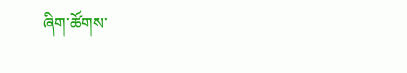ཞིག་ཚོགས་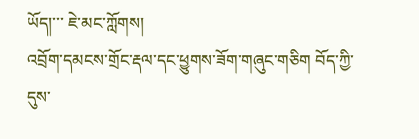ཡོད།་་་ ཇེ་མང་ཀློགས།
འབྲོག་དམངས་གྲོང་རྡལ་དང་ཕྱུགས་ཟོག་གཞུང་གཅིག བོད་ཀྱི་དུས་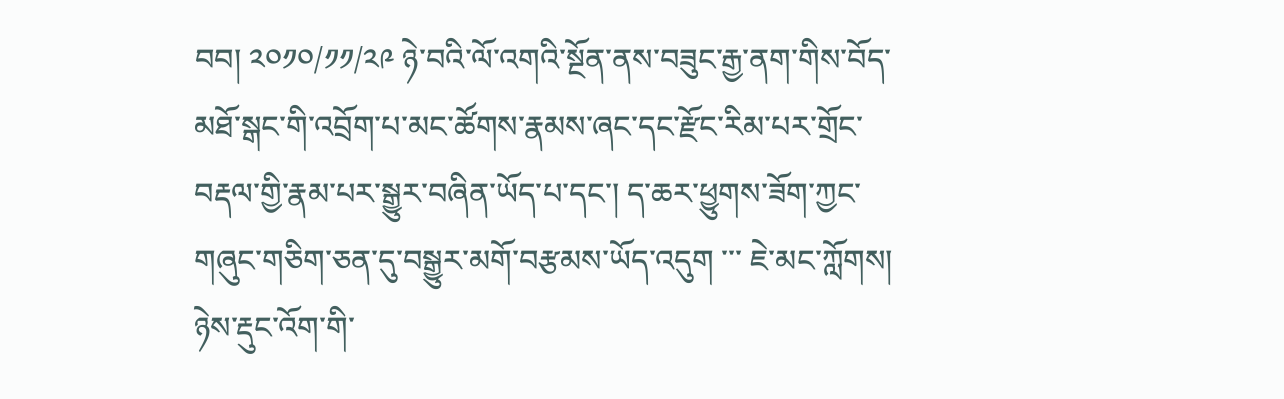བབ། ༢༠༡༠/༡༡/༢༩ ཉེ་བའི་ལོ་འགའི་སྔོན་ནས་བཟུང་རྒྱ་ནག་གིས་བོད་མཐོ་སྒང་གི་འབྲོག་པ་མང་ཚོགས་རྣམས་ཞང་དང་རྫོང་རིམ་པར་གྲོང་བརྡལ་གྱི་རྣམ་པར་སྒྱུར་བཞིན་ཡོད་པ་དང་། ད་ཆར་ཕྱུགས་ཟོག་ཀྱང་གཞུང་གཅིག་ཅན་དུ་བསྒྱུར་མགོ་བརྩམས་ཡོད་འདུག ་་་ ཇེ་མང་ཀློགས།
ཉེས་རྡུང་འོག་གི་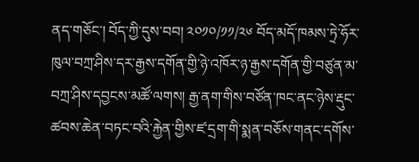ནད་གཅོང་། བོད་ཀྱི་དུས་བབ། ༢༠༡༠/༡༡/༢༦ བོད་མདོ་ཁམས་ཏྲེ་ཧོར་ཁུལ་བཀྲ་ཤིས་དར་རྒྱས་དགོན་གྱི་ཉེ་འཁོར་ཉ་རྒྱས་དགོན་གྱི་བཙུན་མ་བཀྲ་ཤིས་དབྱངས་མཚོ་ལགས། རྒྱ་ནག་གིས་བཙོན་ཁང་ནང་ཉེས་རྡུང་ཚབས་ཆེན་བཏང་བའི་རྐྱེན་གྱིས་ཛ་དྲག་གི་སྨན་བཅོས་གནང་དགོས་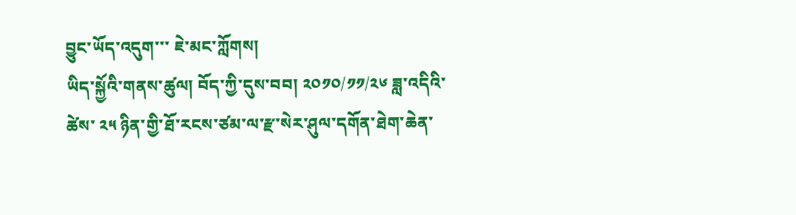བྱུང་ཡོད་འདུག་་་ ཇེ་མང་ཀློགས།
ཡིད་སྐྱོའི་གནས་ཚུལ། བོད་ཀྱི་དུས་བབ། ༢༠༡༠/༡༡/༢༦ ཟླ་འདིའི་ཚེས་ ༢༥ ཉིན་གྱི་ཐོ་རངས་ཙམ་ལ་རྫ་སེར་ཤུལ་དགོན་ཐེག་ཆེན་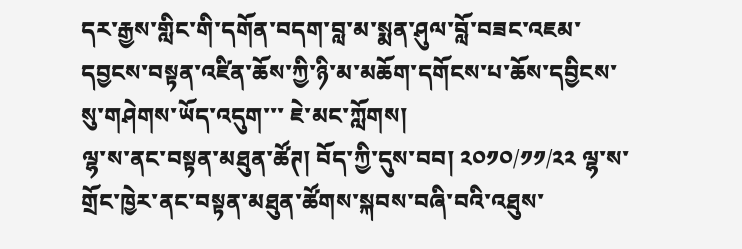དར་རྒྱས་གླིང་གི་དགོན་བདག་བླ་མ་སྨན་ཤུལ་བློ་བཟང་འཇམ་དབྱངས་བསྟན་འཛིན་ཆོས་ཀྱི་ཉི་མ་མཆོག་དགོངས་པ་ཆོས་དབྱིངས་སུ་གཤེགས་ཡོད་འདུག་་་ ཇེ་མང་ཀློགས།
ལྷ་ས་ནང་བསྟན་མཐུན་ཚོཊ། བོད་ཀྱི་དུས་བབ། ༢༠༡༠/༡༡/༢༢ ལྷ་ས་གྲོང་ཁྱེར་ནང་བསྟན་མཐུན་ཚོགས་སྐབས་བཞི་བའི་འཐུས་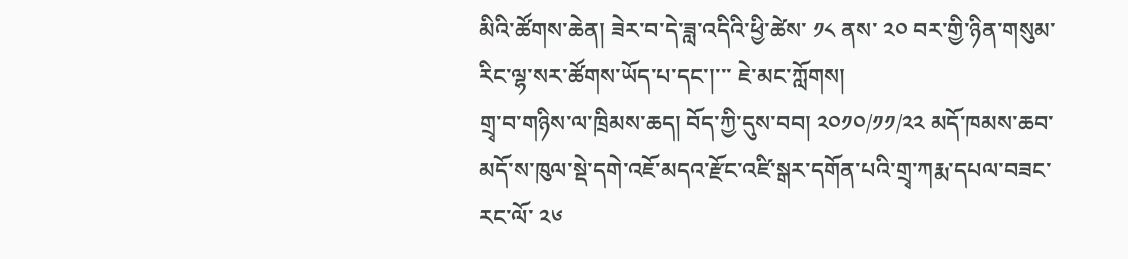མིའི་ཚོགས་ཆེན། ཟེར་བ་དེ་ཟླ་འདིའི་ཕྱི་ཚེས་ ༡༨ ནས་ ༢༠ བར་གྱི་ཉིན་གསུམ་རིང་ལྷ་སར་ཚོགས་ཡོད་པ་དང་།་་་ ཇེ་མང་ཀློགས།
གྲྭ་བ་གཉིས་ལ་ཁྲིམས་ཆད། བོད་ཀྱི་དུས་བབ། ༢༠༡༠/༡༡/༢༢ མདོ་ཁམས་ཆབ་མདོ་ས་ཁུལ་སྡེ་དགེ་འཇོ་མདའ་རྫོང་འཛི་སྒར་དགོན་པའི་གྲྭ་ཀརྨ་དཔལ་བཟང་རང་ལོ་ ༢༦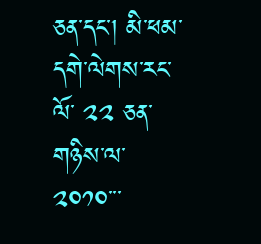ཅན་དང་། མི་ཕམ་དགེ་ལེགས་རང་ལོ་ ༢༢ ཅན་གཉིས་ལ་ ༢༠༡༠་་་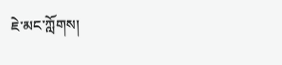ཇེ་མང་ཀློགས།